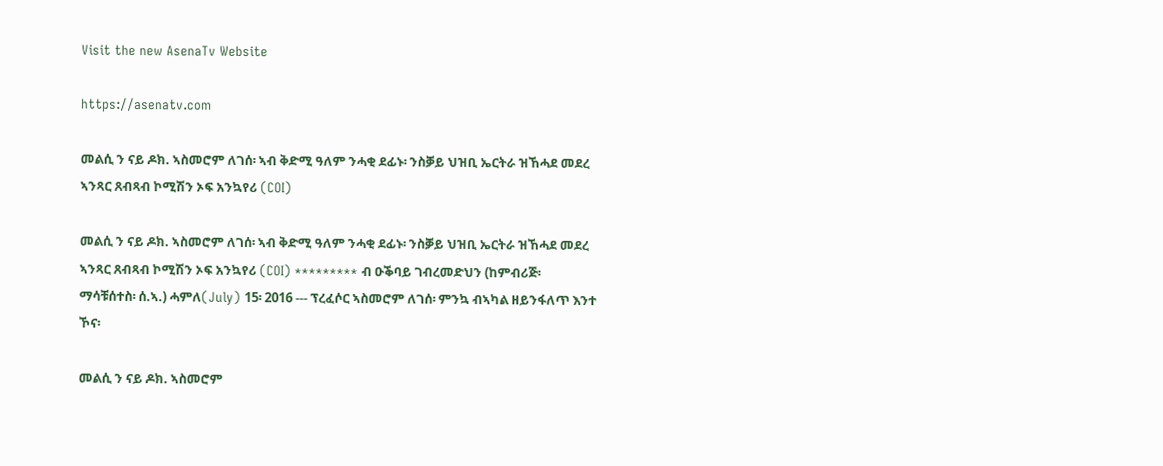Visit the new AsenaTv Website

https://asenatv.com

መልሲ ን ናይ ዶክ. ኣስመሮም ለገሰ፡ ኣብ ቅድሚ ዓለም ንሓቂ ደፊኑ፡ ንስቓይ ህዝቢ ኤርትራ ዝኸሓደ መደረ ኣንጻር ጸብጻብ ኮሚሽን ኦፍ አንኳየሪ (COI)

መልሲ ን ናይ ዶክ. ኣስመሮም ለገሰ፡ ኣብ ቅድሚ ዓለም ንሓቂ ደፊኑ፡ ንስቓይ ህዝቢ ኤርትራ ዝኸሓደ መደረ ኣንጻር ጸብጻብ ኮሚሽን ኦፍ አንኳየሪ (COI) ********* ብ ዑቕባይ ገብረመድህን (ከምብሪጅ፡ ማሳቹሰተስ፡ ሰ.ኣ.) ሓምለ(July) 15፡ 2016 --- ፕረፈሶር ኣስመሮም ለገሰ፡ ምንኳ ብኣካል ዘይንፋለጥ እንተ ኾና፡

መልሲ ን ናይ ዶክ. ኣስመሮም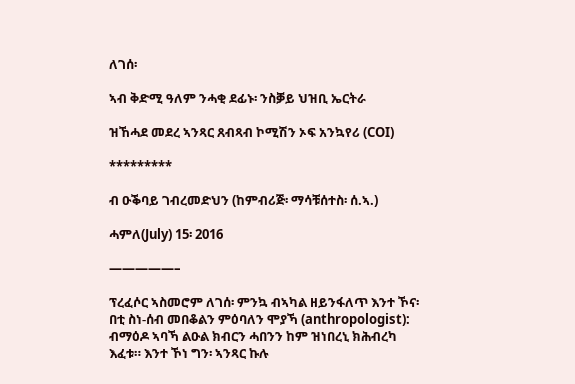ለገሰ፡

ኣብ ቅድሚ ዓለም ንሓቂ ደፊኑ፡ ንስቓይ ህዝቢ ኤርትራ

ዝኸሓደ መደረ ኣንጻር ጸብጻብ ኮሚሽን ኦፍ አንኳየሪ (COI)

*********

ብ ዑቕባይ ገብረመድህን (ከምብሪጅ፡ ማሳቹሰተስ፡ ሰ.ኣ.)

ሓምለ(July) 15፡ 2016

—————–

ፕረፈሶር ኣስመሮም ለገሰ፡ ምንኳ ብኣካል ዘይንፋለጥ እንተ ኾና፡ በቲ ስነ-ሰብ መበቆልን ምዕባለን ሞያኻ (anthropologist): ብማዕዶ ኣባኻ ልዑል ክብርን ሓበንን ከም ዝነበረኒ ክሕብረካ እፈቱ። እንተ ኾነ ግን፡ ኣንጻር ኩሉ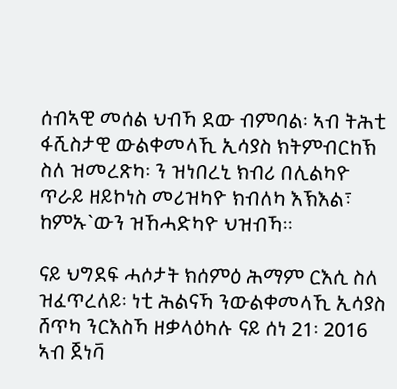ሰብኣዊ መሰል ህብኻ ደው ብምባል፡ ኣብ ትሕቲ ፋሺስታዊ ውልቀመላኺ ኢሳያስ ክትምብርከኽ ስለ ዝመረጽካ፡ ን ዝነበረኒ ክብሪ በሊልካዮ ጥራይ ዘይኮነስ መሪዝካዮ ክብለካ እኽእል፣ ከምኡ`ውን ዝኸሓድካዮ ህዝብኻ።

ናይ ህግደፍ ሓሶታት ክሰምዕ ሕማም ርእሲ ስለ ዝፈጥረለይ፡ ነቲ ሕልናኻ ንውልቀመላኺ ኢሳያስ ሸጥካ ንርእስኻ ዘቃላዕካሉ ናይ ሰነ 21፡ 2016 ኣብ ጀነቫ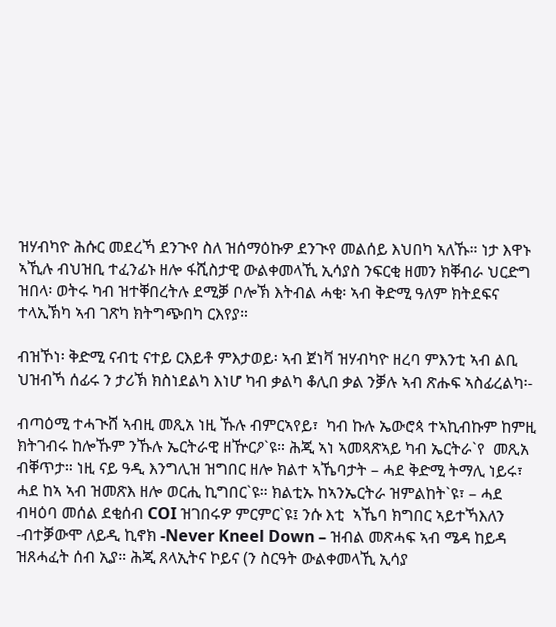ዝሃብካዮ ሕሱር መደረኻ ደንጒየ ስለ ዝሰማዕኩዎ ደንጒየ መልሰይ እህበካ ኣለኹ። ነታ እዋኑ ኣኺሉ ብህዝቢ ተፈንፊኑ ዘሎ ፋሺስታዊ ውልቀመላኺ ኢሳያስ ንፍርቂ ዘመን ክቐብራ ህርድግ ዝበላ፡ ወትሩ ካብ ዝተቐበረትሉ ደሚቓ ቦሎኽ እትብል ሓቂ፡ ኣብ ቅድሚ ዓለም ክትደፍና ተላኢኽካ ኣብ ገጽካ ክትግጭበካ ርእየያ።

ብዝኾነ፡ ቅድሚ ናብቲ ናተይ ርእይቶ ምእታወይ፡ ኣብ ጀነቫ ዝሃብካዮ ዘረባ ምእንቲ ኣብ ልቢ ህዝብኻ ሰፊሩ ን ታሪኽ ክስነደልካ እነሆ ካብ ቃልካ ቆሊበ ቃል ንቓሉ ኣብ ጽሑፍ ኣስፊረልካ፡-

ብጣዕሚ ተሓጒሸ ኣብዚ መጺአ ነዚ ኹሉ ብምርኣየይ፣  ካብ ኩሉ ኤውሮጳ ተኣኪብኩም ከምዚ ክትገብሩ ከሎኹም ንኹሉ ኤርትራዊ ዘዅርዖ`ዩ። ሕጂ ኣነ ኣመጻጽኣይ ካብ ኤርትራ`የ  መጺአ ብቐጥታ። ነዚ ናይ ዓዲ እንግሊዝ ዝግበር ዘሎ ክልተ ኣኼባታት – ሓደ ቅድሚ ትማሊ ነይሩ፣ ሓደ ከኣ ኣብ ዝመጽእ ዘሎ ወርሒ ኪግበር`ዩ። ክልቲኡ ከኣንኤርትራ ዝምልከት`ዩ፣ – ሓደ ብዛዕባ መሰል ደቂሰብ COI ዝገበሩዎ ምርምር`ዩ፤ ንሱ እቲ  ኣኼባ ክግበር ኣይተኻእለን -ብተቓውሞ ለይዲ ኪኖክ -Never Kneel Down – ዝብል መጽሓፍ ኣብ ሜዳ ከይዳ ዝጸሓፈት ሰብ ኢያ። ሕጂ ጸላኢትና ኮይና (ን ስርዓት ውልቀመላኺ ኢሳያ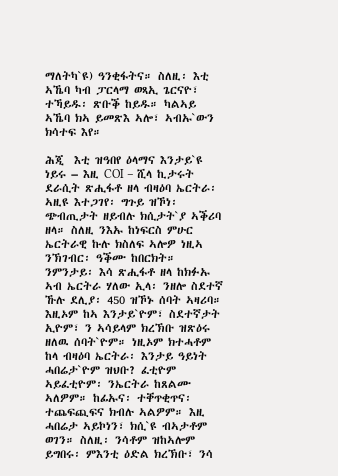ማለትካ`ዩ) ዓንቂፋትና። ስለዚ፡ እቲ ኣኼባ ካብ ፓርላማ ወጻኢ ጌርናዮ፣ ተኻይዱ፡ ጽቡቕ ከይዱ። ካልኣይ ኣኼባ ክኣ ይመጽእ ኣሎ፣ ኣብኡ`ውን ክሳተፍ እየ።

ሕጂ  እቲ ዝዓበየ ዕላማና እንታይ`ዩ ነይሩ – እዚ COI – ሺላ ኪታሩት ደራሲት ጽሒፋቶ ዘላ ብዛዕባ ኤርትራ፡ ኣዚዩ እተጋገየ፡ ግጉይ ዝኾነ፡ ጭብጢታት ዘይብሉ ክሲታት`ያ ኣቕሪባ ዘላ። ስለዚ ንእኡ ከነፍርስ ምሁር ኤርትራዊ ኩሉ ክስለፍ ኣሎዎ ነዚኣ ንኽገብር፡ ዓቕሙ ከበርክት። ንምንታይ፡ እሳ ጽሒፋቶ ዘላ ከክፉኡ ኣብ ኤርትራ ሃለው ኢላ፡ ንዘሎ ስደተኛ ኹሉ ደሊያ፡ 450 ዝኾኑ ሰባት ኣዛሪባ። እዚኦም ከኣ እንታይ`ዮም፣ ስደተኛታት ኢዮም፣ ን ኣሳይላም ክረኽቡ ዝጽዕሩ ዘለዉ ሰባት`ዮም። ነዚኦም ክተሓቶም ከላ ብዛዕባ ኤርትራ፡ እንታይ ዓይነት ሓበሬታ`ዮም ዝህቡ? ፈቲዮም ኣይፈቲዮም፡ ንኤርትራ ከጸልሙ ኣለዎም። ከፊኡና፡ ተቐጥቂጥና፡ ተጨፍጪፍና ክብሉ ኣልዎም። እዚ ሓበሬታ ኣይኮነን፣ ክሲ`ዩ ብኣታቶም ወገን። ስለዚ፡ ንሳቶም ዝከኣሎም ይግበሩ፡ ምእንቲ ዕድል ክረኽቡ፣ ንሳ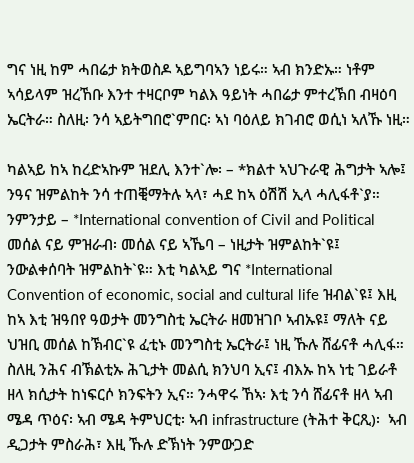ግና ነዚ ከም ሓበሬታ ክትወስዶ ኣይግባኣን ነይሩ። ኣብ ክንድኡ። ነቶም ኣሳይላም ዝረኸቡ እንተ ተዛርቦም ካልእ ዓይነት ሓበሬታ ምተረኽበ ብዛዕባ ኤርትራ። ስለዚ፡ ንሳ ኣይትግበሮ`ምበር፡ ኣነ ባዕለይ ክገብሮ ወሲነ ኣለኹ ነዚ።

ካልኣይ ከኣ ከረድኣኩም ዝደሊ እንተ`ሎ፡ – *ክልተ ኣህጉራዊ ሕግታት ኣሎ፤ ንዓና ዝምልከት ንሳ ተጠቒማትሉ ኣላ፣ ሓደ ከኣ ዕሽሽ ኢላ ሓሊፋቶ`ያ። ንምንታይ – *International convention of Civil and Political መሰል ናይ ምዝራብ፡ መሰል ናይ ኣኼባ – ነዚታት ዝምልከት`ዩ፤ ንውልቀሰባት ዝምልከት`ዩ። እቲ ካልኣይ ግና *International Convention of economic, social and cultural life ዝብል`ዩ፤ እዚ ከኣ እቲ ዝዓበየ ዓወታት መንግስቲ ኤርትራ ዘመዝገቦ ኣብኡዩ፤ ማለት ናይ ህዝቢ መሰል ከኽብር`ዩ ፈቲኑ መንግስቲ ኤርትራ፤ ነዚ ኹሉ ሸፊናቶ ሓሊፋ። ስለዚ ንሕና ብኽልቲኡ ሕጊታት መልሲ ክንህባ ኢና፤ ብእኡ ከኣ ነቲ ገይራቶ ዘላ ክሲታት ከነፍርሶ ክንፍትን ኢና። ንሓዋሩ ኸኣ፡ እቲ ንሳ ሸፊናቶ ዘላ ኣብ ሜዳ ጥዕና፡ ኣብ ሜዳ ትምህርቲ፡ ኣብ infrastructure (ትሕተ ቅርጺ)፡  ኣብ ዲጋታት ምስራሕ፣ እዚ ኹሉ ድኽነት ንምውጋድ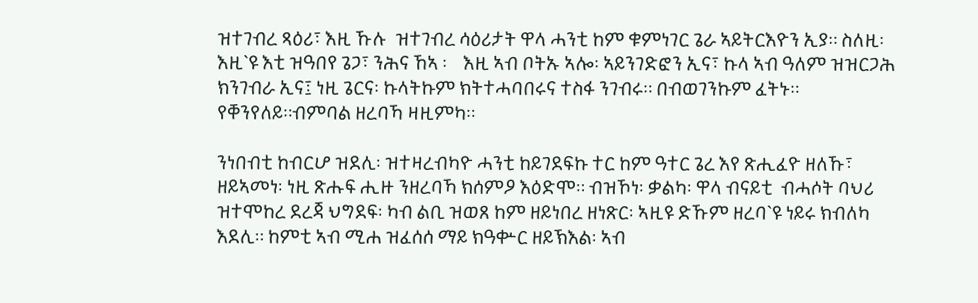ዝተገብረ ጻዕሪ፣ እዚ ኹሉ  ዝተገብረ ሳዕሪታት ዋላ ሓንቲ ከም ቁምነገር ጌራ ኣይትርእዮን ኢያ። ስለዚ፡ እዚ`ዩ እቲ ዝዓበየ ጌጋ፣ ንሕና ኸኣ ፡    እዚ ኣብ ቦትኡ ኣሎ፡ ኣይንገድፎን ኢና፣ ኩላ ኣብ ዓለም ዝዝርጋሕ ክንገብራ ኢና፤ ነዚ ጌርና፡ ኩላትኩም ክትተሓባበሩና ተስፋ ንገብሩ። በብወገንኩም ፈትኑ። የቐንየለይ።ብምባል ዘረባኻ ዛዚምካ።

ንነበብቲ ከብርሆ ዝደሊ፡ ዝተዛረብካዮ ሓንቲ ከይገደፍኩ ተር ከም ዓተር ጌረ እየ ጽሒፈዮ ዘለኹ፣ ዘይኣመነ፡ ነዚ ጽሑፍ ሒዙ ንዘረባኻ ክሰምዖ እዕድሞ። ብዝኾነ፡ ቃልካ፡ ዋላ ብናይቲ  ብሓሶት ባህሪ ዝተሞከረ ደረጃ ህግደፍ፡ ካብ ልቢ ዝወጸ ከም ዘይነበረ ዘነጽር፡ ኣዚዩ ድኹም ዘረባ`ዩ ነይሩ ክብለካ እደሊ። ከምቲ ኣብ ሚሐ ዝፈሰሰ ማይ ክዓቍር ዘይኽእል፡ ኣብ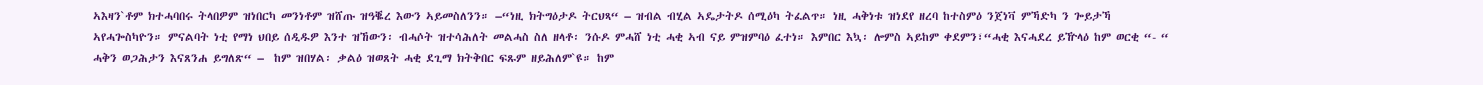ኣእዛን`ቶም ክተሓባበሩ ትላበዎም ዝነበርካ መንነቶም ዝሸጡ ዝዓቘረ እውን ኣይመስለንን። –“ነዚ ክትግዕታዶ ትርህጻ“ – ዝብል ብሂል ኣዴታትዶ ሰሚዕካ ትፈልጥ። ነዚ ሓቅነቱ ዝነደየ ዘረባ ከተስምዕ ንጀነቫ ምኻድካ ን ጐይታኻ ኣየሓጐስካዮን። ምናልባት ነቲ የማነ ህበይ ሰዲዱዎ እንተ ዝኸውን፡ ብሓሶት ዝተሳሕለት መልሓስ ስለ ዘላቶ፡ ንሱዶ ምሓሸ ነቲ ሓቂ ኣብ ናይ ምዝምባዕ ፈተነ። እምበር እኳ፡ ሎምስ ኣይከም ቀደምን፣“ሓቂ እናሓደረ ይዅላዕ ከም ወርቂ “- “ ሓቅን ወጋሕታን እናጸንሐ ይግለጽ“ –  ከም ዝበሃል፡ ቃልዕ ዝወጸት ሓቂ ደጊማ ክትቅበር ፍጹም ዘይሕለም`ዩ። ከም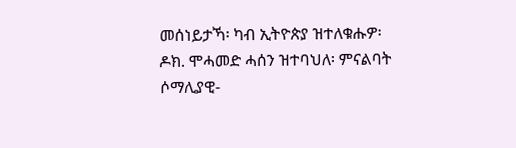መሰነይታኻ፡ ካብ ኢትዮጵያ ዝተለቁሑዎ፡ ዶክ. ሞሓመድ ሓሰን ዝተባህለ፡ ምናልባት ሶማሊያዊ-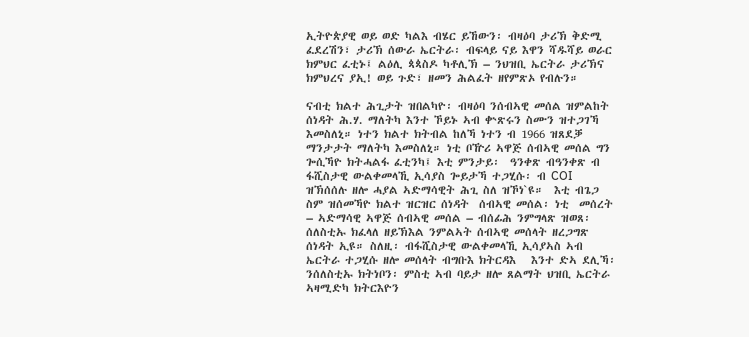ኢትዮጵያዊ ወይ ወድ ካልእ ብሄር ይኸውን፡ ብዛዕባ ታሪኽ ቅድሚ ፈደረሽን፣ ታሪኽ ሰውራ ኤርትራ፡ ብፍላይ ናይ እዋን ሻዱሻይ ወራር ክምህር ፈቲኑ፤ ልዕሊ ጳጳስዶ ካቶሊኽ – ንህዝቢ ኤርትራ ታሪኽና ክምህረና ያኢ! ወይ ጉድ፣ ዘመን ሕልፈት ዘየምጽኦ የብሉን።

ናብቲ ክልተ ሕጊታት ዝበልካዮ፡ ብዛዕባ ንሰብኣዊ መሰል ዝምልከት ሰነዳት ሕ.ሃ. ማለትካ እንተ ኾይኑ ኣብ ቍጽሩን ስሙን ዝተጋገኻ እመስለኒ። ነተን ክልተ ክትብል ከለኻ ነተን ብ 1966 ዝጸደቓ ማንታታት ማለትካ እመስለኒ። ነቲ ቦዅሪ ኣዋጅ ሰብኣዊ መሰል ግን ጐሲኻዮ ክትሓልፋ ፈቲንካ፤ እቲ ምንታይ፡  ዓንቀጽ ብዓንቀጽ ብ ፋሺስታዊ ውልቀመላኺ ኢሳያስ ጐይታኻ ተጋሂሱ፡ ብ COI  ዝኽሰሰሉ ዘሎ ሓያል ኣድማሳዊት ሕጊ ስለ ዝኾነ`ዩ።  እቲ ብጌጋ ስም ዝሰመኻዮ ክልተ ዝርዝር ሰነዳት  ሰብኣዊ መሰል፡ ነቲ  መሰረት  – ኣድማሳዊ ኣዋጅ ሰብኣዊ መሰል – ብሰፊሕ ንምግላጽ ዝወጸ፡ ሰለስቲኡ ክፈላለ ዘይኽእል ንምልኣት ሰብኣዊ መሰላት ዘረጋግጽ ሰነዳት ኢዩ። ስለዚ፡ ብፋሺስታዊ ውልቀመላኺ ኢሳያኣስ ኣብ ኤርትራ ተጋሂሱ ዘሎ መሰላት ብግቡእ ክትርዳእ   እንተ ድኣ ደሊኻ፡ ንሰለስቲኡ ክትነቦን፡ ምስቲ ኣብ ባይታ ዘሎ ጸልማት ህዝቢ ኤርትራ ኣዛሚድካ ክትርእዮን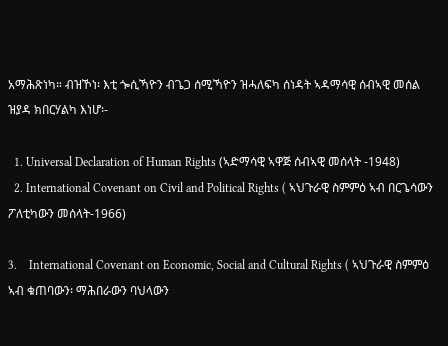አማሕጽነካ። ብዝኾነ፡ እቲ ጐሲኻዮን ብጌጋ ሰሚኻዮን ዝሓለፍካ ሰነዳት ኣዳማሳዊ ሰብኣዊ መሰል ዝያዳ ክበርሃልካ እነሆ፡-

  1. Universal Declaration of Human Rights (ኣድማሳዊ ኣዋጅ ሰብኣዊ መሰላት -1948)
  2. International Covenant on Civil and Political Rights ( ኣህጉራዊ ስምምዕ ኣብ በርጌሳውን ፖለቲካውን መሰላት-1966)

3.    International Covenant on Economic, Social and Cultural Rights ( ኣህጉራዊ ስምምዕ ኣብ ቁጠባውን፡ ማሕበራውን ባህላውን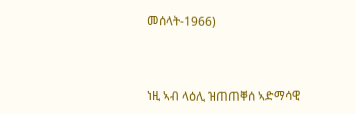መሰላት-1966)



ነዚ ኣብ ላዕሊ ዝጠጠቐሰ ኣድማሳዊ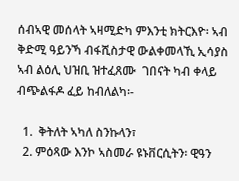ሰብኣዊ መሰላት ኣዛሚድካ ምእንቲ ክትርእዮ፡ ኣብ ቅድሚ ዓይንኻ ብፋሺስታዊ ውልቀመላኺ ኢሳያስ ኣብ ልዕሊ ህዝቢ ዝተፈጸሙ  ገበናት ካብ ቀላይ ብጭልፋዶ ፈይ ከብለልካ፡-

  1.  ቅትለት ኣካለ ስንኩላን፣
  2. ምዕጻው እንኮ ኣስመራ ዩኑቨርሲትን፡ ዊዓን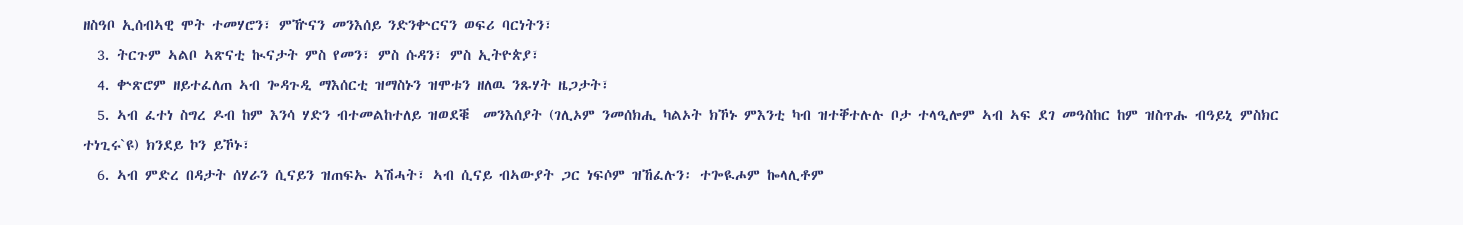ዘስዓቦ ኢሰብኣዊ ሞት ተመሃሮን፣ ምዅናን መንእሰይ ንድንቍርናን ወፍሪ ባርነትን፣
  3. ትርጉም ኣልቦ ኣጽናቲ ኲናታት ምስ የመን፣ ምስ ሱዳን፣ ምስ ኢትዮጵያ፣
  4. ቍጽሮም ዘይተፈለጠ ኣብ ጐዳጉዲ ማእሰርቲ ዝማስኑን ዝሞቱን ዘለዉ ንጹሃት ዜጋታት፣
  5. ኣብ ፈተነ ስግረ ዶብ ከም እንሳ ሃድን ብተመልከተለይ ዝወደቑ  መንእሰያት (ገሊኦም ንመሰክሒ ካልኦት ክኾኑ ምእንቲ ካብ ዝተቐተሉሉ ቦታ ተላዒሎም ኣብ ኣፍ ደገ መዓስከር ከም ዝስጥሑ ብዓይኒ ምስክር ተነጊሩ`ዩ) ክንደይ ኮን ይኾኑ፣
  6. ኣብ ምድረ በዳታት ሰሃራን ሲናይን ዝጠፍኡ ኣሽሓት፣ ኣብ ሲናይ ብኣውያት ጋር ነፍሶም ዝኸፈሉን፡ ተጐዪሖም ኰላሊቶም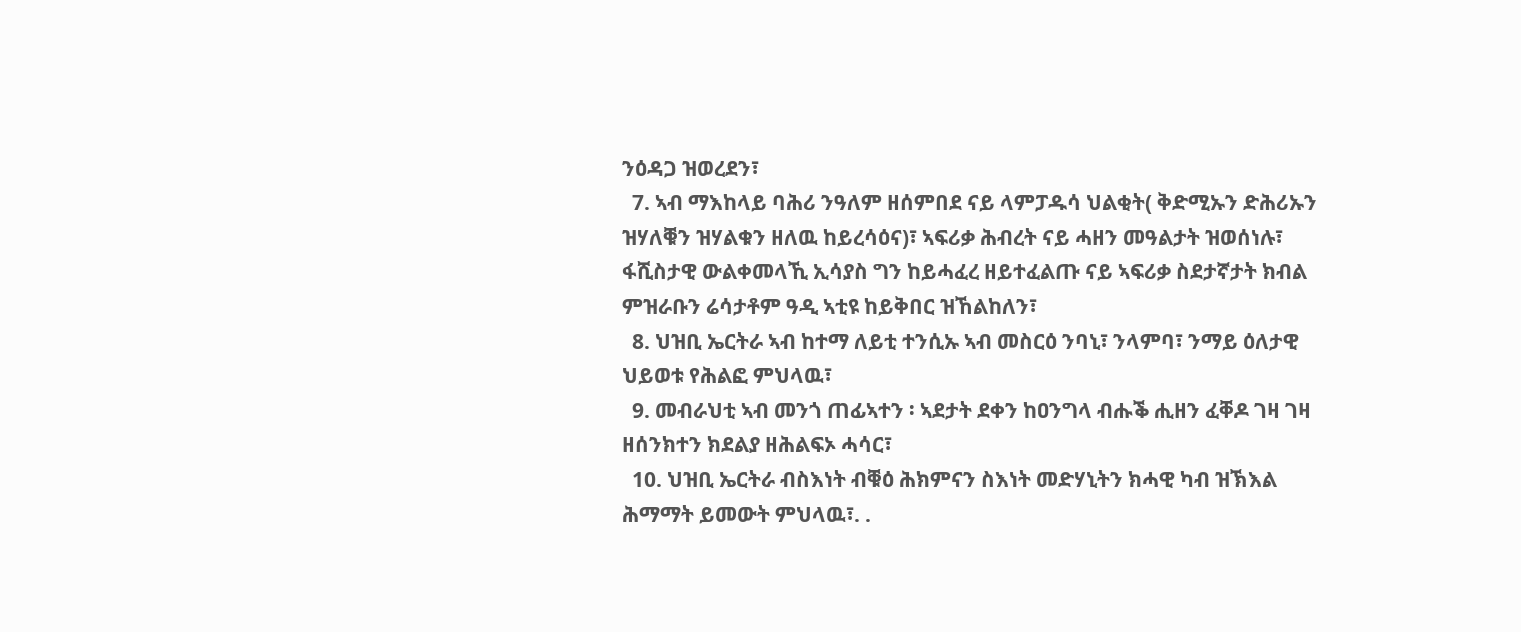ንዕዳጋ ዝወረደን፣
  7. ኣብ ማእከላይ ባሕሪ ንዓለም ዘሰምበደ ናይ ላምፓዱሳ ህልቂት( ቅድሚኡን ድሕሪኡን ዝሃለቑን ዝሃልቁን ዘለዉ ከይረሳዕና)፣ ኣፍሪቃ ሕብረት ናይ ሓዘን መዓልታት ዝወሰነሉ፣ ፋሺስታዊ ውልቀመላኺ ኢሳያስ ግን ከይሓፈረ ዘይተፈልጡ ናይ ኣፍሪቃ ስደታኛታት ክብል ምዝራቡን ሬሳታቶም ዓዲ ኣቲዩ ከይቅበር ዝኸልከለን፣
  8. ህዝቢ ኤርትራ ኣብ ከተማ ለይቲ ተንሲኡ ኣብ መስርዕ ንባኒ፣ ንላምባ፣ ንማይ ዕለታዊ ህይወቱ የሕልፎ ምህላዉ፣
  9. መብራህቲ ኣብ መንጎ ጠፊኣተን ፡ ኣደታት ደቀን ከዐንግላ ብሑቕ ሒዘን ፈቐዶ ገዛ ገዛ ዘሰንክተን ክደልያ ዘሕልፍኦ ሓሳር፣
  10. ህዝቢ ኤርትራ ብስእነት ብቑዕ ሕክምናን ስእነት መድሃኒትን ክሓዊ ካብ ዝኽእል ሕማማት ይመውት ምህላዉ፣. .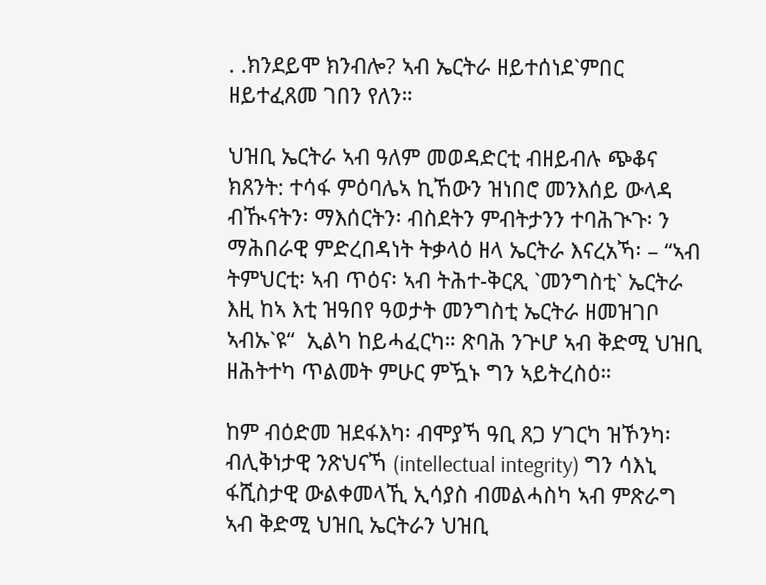. .ክንደይሞ ክንብሎ? ኣብ ኤርትራ ዘይተሰነደ`ምበር ዘይተፈጸመ ገበን የለን።

ህዝቢ ኤርትራ ኣብ ዓለም መወዳድርቲ ብዘይብሉ ጭቆና ክጸንት: ተሳፋ ምዕባሌኣ ኪኸውን ዝነበሮ መንእሰይ ውላዳ ብዂናትን፡ ማእሰርትን፡ ብስደትን ምብትታንን ተባሕጒጉ፡ ን ማሕበራዊ ምድረበዳነት ትቃላዕ ዘላ ኤርትራ እናረአኻ፡ – “ኣብ ትምህርቲ፡ ኣብ ጥዕና፡ ኣብ ትሕተ-ቅርጺ `መንግስቲ` ኤርትራ እዚ ከኣ እቲ ዝዓበየ ዓወታት መንግስቲ ኤርትራ ዘመዝገቦ ኣብኡ`ዩ“  ኢልካ ከይሓፈርካ። ጽባሕ ንጕሆ ኣብ ቅድሚ ህዝቢ ዘሕትተካ ጥልመት ምሁር ምዃኑ ግን ኣይትረስዕ።

ከም ብዕድመ ዝደፋእካ፡ ብሞያኻ ዓቢ ጸጋ ሃገርካ ዝኾንካ፡ ብሊቅነታዊ ንጽህናኻ (intellectual integrity) ግን ሳእኒ ፋሺስታዊ ውልቀመላኺ ኢሳያስ ብመልሓስካ ኣብ ምጽራግ ኣብ ቅድሚ ህዝቢ ኤርትራን ህዝቢ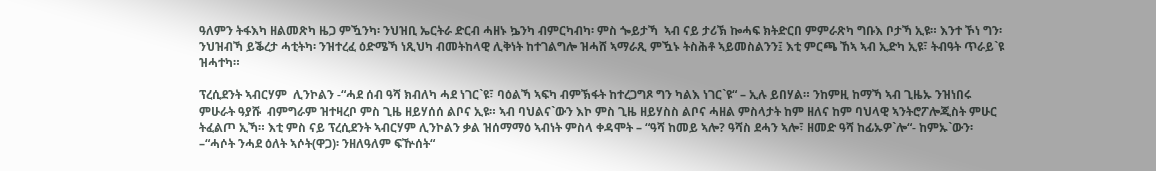ዓለምን ትፋእካ ዘልመጽካ ዜጋ ምዃንካ፡ ንህዝቢ ኤርትራ ድርብ ሓዘኑ ኴንካ ብምርካብካ፡ ምስ ጐይታኻ  ኣብ ናይ ታሪኽ ኰሓፍ ክትድርበ ምምራጽካ ግቡእ ቦታኻ ኢዩ። እንተ ኾነ ግን፡ ንህዝብኻ ይቕረታ ሓቲትካ፡ ንዝተረፈ ዕድሜኻ ነጺህካ ብመትከላዊ ሊቅነት ከተገልግሎ ዝሓሸ ኣማራጺ ምዃኑ ትስሕቶ ኣይመስልንን፤ እቲ ምርጫ ኸኣ ኣብ ኢድካ ኢዩ፣ ትብዓት ጥራይ`ዩ ዝሓተካ።

ፕረሲደንት ኣብርሃም  ሊንኮልን -“ሓደ ሰብ ዓሻ ክብለካ ሓደ ነገር`ዩ፣ ባዕልኻ ኣፍካ ብምኽፋት ከተረጋግጾ ግን ካልእ ነገር`ዩ“ – ኢሉ ይበሃል። ንከምዚ ከማኻ ኣብ ጊዜኡ ንዝነበሩ ምሁራት ዓያሹ  ብምግራም ዝተዛረቦ ምስ ጊዜ ዘይሃሰሰ ልቦና ኢዩ። ኣብ ባህልና`ውን እኮ ምስ ጊዜ ዘይሃስስ ልቦና ሓዘል ምስላታት ከም ዘለና ከም ባህላዊ ኣንትሮፖሎጂስት ምሁር ትፈልጦ ኢኻ። እቲ ምስ ናይ ፕረሲደንት ኣብርሃም ሊንኮልን ቃል ዝሰማማዕ ኣብነት ምስላ ቀዳሞት – “ዓሻ ከመይ ኣሎ? ዓሻስ ደሓን ኣሎ፣ ዘመድ ዓሻ ከፊኡዎ`ሎ“- ከምኡ`ውን፡ –“ሓሶት ንሓደ ዕለት ኣሶት(ዋጋ)፡ ንዘለዓለም ፍዅሰት“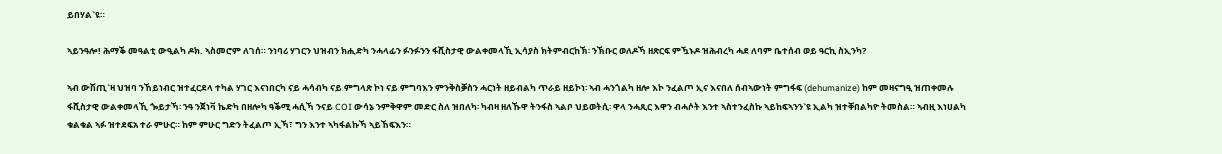ይበሃል`ዩ።

ኣይንዓሎ! ሕማቕ መዓልቲ ውዒልካ ዶክ. ኣስመሮም ለገሰ። ንነባሪ ሃገርን ህዝብን ክሒድካ ንሓላፊን ፉንፉንን ፋሺስታዊ ውልቀመላኺ ኢሳያስ ክትምብርከኽ፡ ንኽቡር ወለዶኻ ዘጽርፍ ምዃኑዶ ዝሕብረካ ሓደ ለባም ቤተሰብ ወይ ዓርኪ ስኢንካ?

ኣብ ውሽጢ`ዛ ህዝባ ንኸይነብር ዝተፈርደላ ተካል ሃገር እናነበርካ ናይ ሓሳብካ ናይ ምግላጽ ኮነ ናይ ምግባእን ምንቅስቓስን ሓርነት ዘይብልካ ጥራይ ዘይኮነ፡ ኣብ ሓንጎልካ ዘሎ እኮ ንፈልጦ ኢና እናበለ ሰብኣውነት ምግፋፍ (dehumanize) ከም መዛናግዒ ዝጠቀመሉ ፋሺስታዊ ውልቀመላኺ ጐይታኻ፡ ንዓ ንጀነቫ ኬድካ በዘሎካ ዓቕሚ ሓሲኻ ንናይ COI ውሳኔ ንምቅዋም መድር ስለ ዝበለካ፡ ካብዛ ዘለኹዋ ትንፋስ ኣልቦ ህይወትሲ፡ ዋላ ንሓጺር እዋን ብሓሶት እንተ ኣስተንፈስኩ ኣይከፍኣንን`ዩ ኢልካ ዝተቐበልካዮ ትመስል። ኣብዚ እነሀልካ ቁልቁል ኣፉ ዝተደፍአ ተራ ምሁር። ከም ምሁር ግድን ትፈልጦ ኢኻ፣ ግን እንተ ኣካፋልኩኻ ኣይኸፍእን።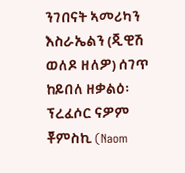ንገበናት ኣመሪካን እስራኤልን (ጂዊሽ ወለዶ ዘለዎ) ሰገጥ ከይበለ ዘቃልዕ፡ ፕረፈሶር ናዎም ቾምስኪ (Naom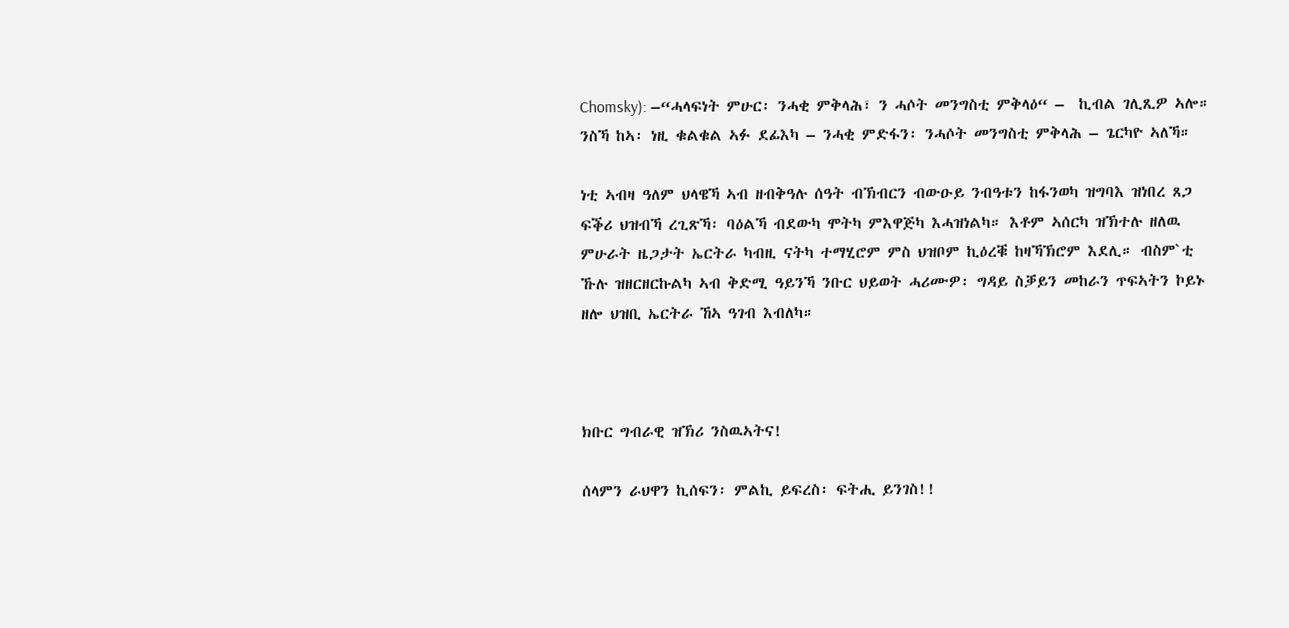Chomsky): –“ሓላፍነት ምሁር፡ ንሓቂ ምቅላሕ፣ ን ሓሶት መንግስቲ ምቅላዕ“ –  ኪብል ገሊጺዎ ኣሎ። ንስኻ ከኣ፡ ነዚ ቁልቁል ኣፉ ደፊእካ – ንሓቂ ምድፋን፡ ንሓሶት መንግስቲ ምቅላሕ – ጌርካዮ ኣለኻ።

ነቲ ኣብዛ ዓለም ህላዌኻ ኣብ ዘብቅዓሉ ሰዓት ብኽብርን ብውዑይ ንብዓቱን ከፋንወካ ዝግባእ ዝነበረ ጸጋ ፍቕሪ ህዝብኻ ረጊጽኻ፡ ባዕልኻ ብደውካ ሞትካ ምእዋጅካ እሓዝነልካ። እቶም ኣሰርካ ዝኽተሉ ዘለዉ ምሁራት ዜጋታት ኤርትራ ካብዚ ናትካ ተማሂሮም ምስ ህዝቦም ኪዕረቑ ከዛኻኽሮም እደሊ። ብስም`ቲ ኹሉ ዝዘርዘርኩልካ ኣብ ቅድሚ ዓይንኻ ንቡር ህይወት ሓሪሙዎ፡ ግዳይ ስቓይን መከራን ጥፍኣትን ኮይኑ ዘሎ ህዝቢ ኤርትራ ኸኣ ዓገብ እብለካ።



ክቡር ግብራዊ ዝኽሪ ንስዉኣትና!

ሰላምን ራህዋን ኪሰፍን፡ ምልኪ ይፍረስ፡ ፍትሒ ይንገስ!!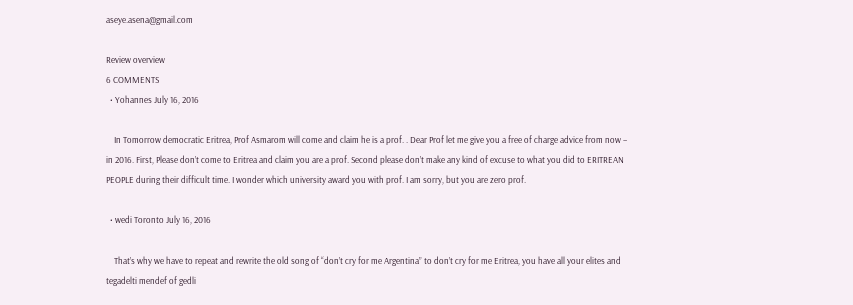aseye.asena@gmail.com

Review overview
6 COMMENTS
  • Yohannes July 16, 2016

    In Tomorrow democratic Eritrea, Prof Asmarom will come and claim he is a prof. . Dear Prof let me give you a free of charge advice from now – in 2016. First, Please don’t come to Eritrea and claim you are a prof. Second please don’t make any kind of excuse to what you did to ERITREAN PEOPLE during their difficult time. I wonder which university award you with prof. I am sorry, but you are zero prof.

  • wedi Toronto July 16, 2016

    That’s why we have to repeat and rewrite the old song of “don’t cry for me Argentina” to don’t cry for me Eritrea, you have all your elites and tegadelti mendef of gedli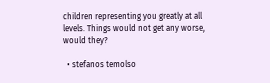children representing you greatly at all levels. Things would not get any worse, would they?

  • stefanos temolso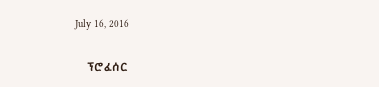July 16, 2016

    ፕሮፈሰር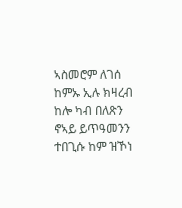ኣስመሮም ለገሰ ከምኡ ኢሉ ክዛረብ ከሎ ካብ በለጽን ኖኣይ ይጥዓመንን ተበጊሱ ከም ዝኾነ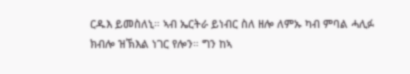ርዱእ ይመስለኒ። ኣብ ኤርትራ ይነብር ስለ ዘሎ ለምኡ ካብ ምባል ሓሊፉ ክብሎ ዝኽእል ነገር የሎን። ግን ከኣ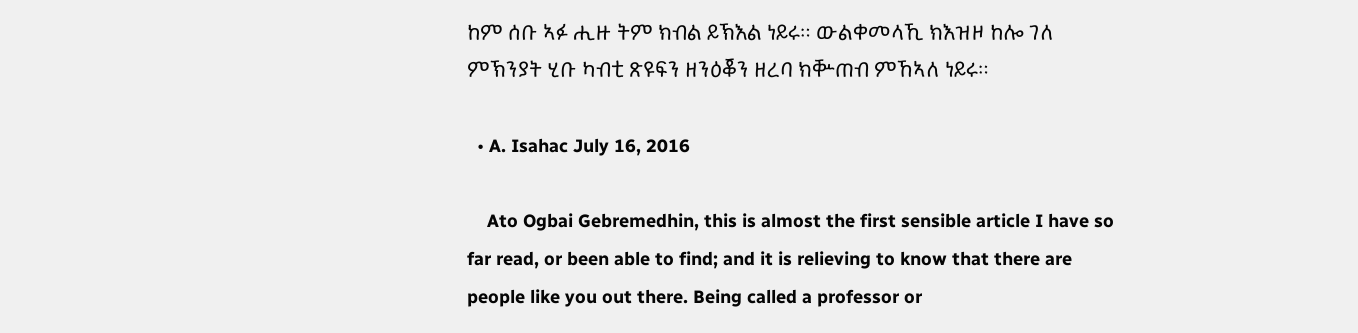ከም ሰቡ ኣፉ ሒዙ ትም ክብል ይኽእል ነይሩ። ውልቀመላኺ ክእዝዞ ከሎ ገለ ምኽንያት ሂቡ ካብቲ ጽዩፍን ዘንዕቖን ዘረባ ክቝጠብ ምኸኣለ ነይሩ።

  • A. Isahac July 16, 2016

    Ato Ogbai Gebremedhin, this is almost the first sensible article I have so far read, or been able to find; and it is relieving to know that there are people like you out there. Being called a professor or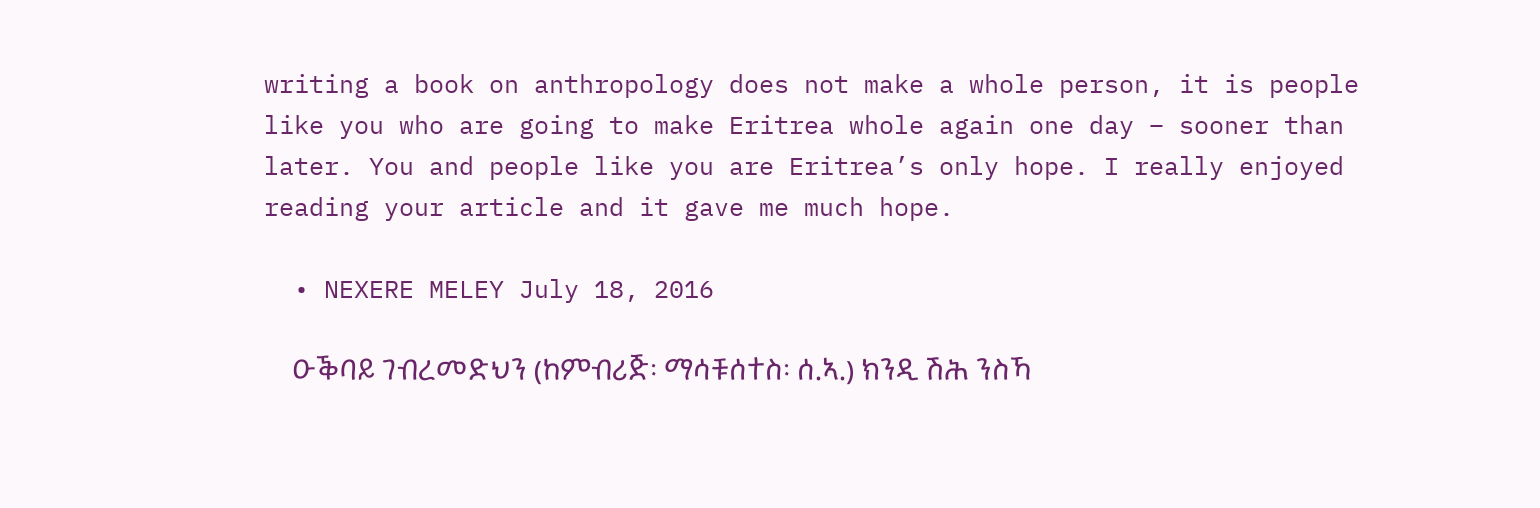writing a book on anthropology does not make a whole person, it is people like you who are going to make Eritrea whole again one day – sooner than later. You and people like you are Eritrea’s only hope. I really enjoyed reading your article and it gave me much hope.

  • NEXERE MELEY July 18, 2016

    ዑቕባይ ገብረመድህን (ከምብሪጅ፡ ማሳቹሰተስ፡ ሰ.ኣ.) ክንዲ ሽሕ ንስኻ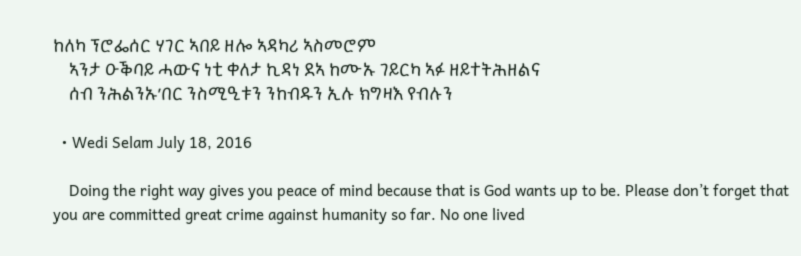ከለካ ፕሮፌሰር ሃገር ኣበይ ዘሎ ኣዳካሪ ኣስመሮም
    ኣንታ ዑቕባይ ሓውና ነቲ ቀለታ ኪዳነ ደኣ ከሙኡ ገይርካ ኣፉ ዘይተትሕዘልና
    ሰብ ንሕልንኡ’በር ንስሚዒቱን ንከብዱን ኢሉ ክግዛእ የብሉን

  • Wedi Selam July 18, 2016

    Doing the right way gives you peace of mind because that is God wants up to be. Please don’t forget that you are committed great crime against humanity so far. No one lived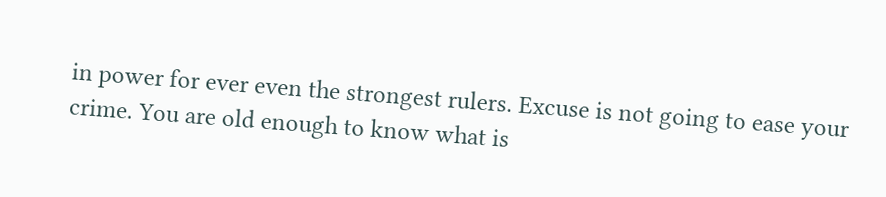in power for ever even the strongest rulers. Excuse is not going to ease your crime. You are old enough to know what is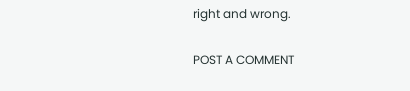right and wrong.

POST A COMMENT